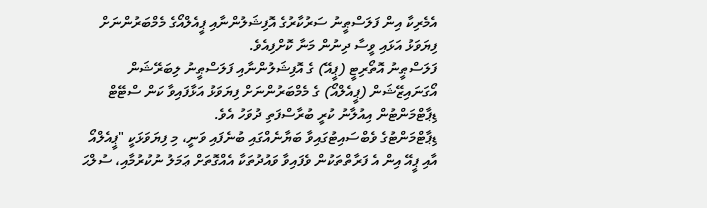އެމެރިކާ އިން ފަލަސްޠީނު ސަރުކާރުގެ އޮފިޝަލުންނާއި ޕީއެލްއޯގެ މެމްބަރުންނަށް ފިޔަވަޅު އަޅައި ވީސާ ދިނުން މަނާ ކޮށްފިއެވެ.
ފަލަސްޠީނު އޮތޯރިޓީ (ޕީއޭ) ގެ އޮފިޝަލުންނާއި ފަލަސްޠީނު ލިބަރޭޝަން އޯގަނައިޒޭޝަން (ޕީއެލްއޯ) ގެ މެމްބަރުންނަށް ފިޔަވަޅު އަޅާފައިވާ ކަން ސްޓޭޓް ޑިޕާޓްމަންޓުން އިއުލާނު ކުރީ ބުރާސްފަތި ދުވަހު އެވެ.
ޑިޕާޓްމަންޓުގެ ވެބްސައިޓުގައިވާ ބަޔާނެއްގައި ބުނެފައި ވަނީ، މި ފިޔަވަޅަކީ "ޕީއެލްއޯ އާއި ޕީއޭ އިން އެ ފަރާތްތަކުން ވެފައިވާ ވައުދުތަކާ އެއްގޮތަށް ޢަމަލު ނުކުރުމާއި، ސުލްޙަ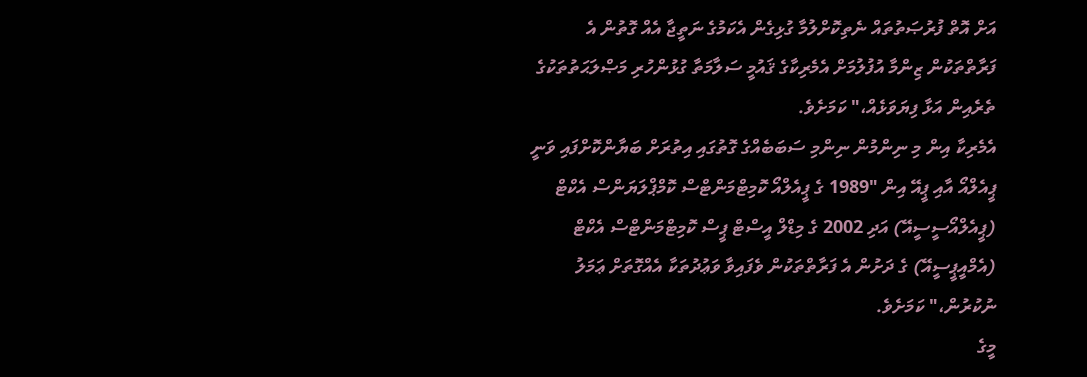އަށް އޮތް ފުރުޞަތުތައް ނެތިކޮށްލުމާ ގުޅިގެން އެކަމުގެ ނަތީޖާ އެއް ގޮތުން އެ ފަރާތްތަކުން ޒިންމާ އުފުލުމަށް އެމެރިކާގެ ޤައުމީ ސަލާމަތާ ގުޅުންހުރި މަޞްލަޙަތުތަކުގެ ތެރެއިން އަޅާ ފިޔަވަޅެއް،" ކަމަށެވެ.
އެމެރިކާ އިން މި ނިންމުން ނިންމި ސަބަބެއްގެ ގޮތުގައި އިތުރަށް ބަޔާންކޮށްފައި ވަނީ ޕީއެލްއޯ އާއި ޕީއޭ އިން "1989 ގެ ޕީއެލްއޯ ކޮމިޓްމަންޓްސް ކޮމްޕްލަޔަންސް އެކްޓް (ޕީއެލްއޯސީސީއޭ) އަދި 2002 ގެ މިޑްލް އީސްޓް ޕީސް ކޮމިޓްމަންޓްސް އެކްޓް (އެމްއީޕީސީއޭ) ގެ ދަށުން އެ ފަރާތްތަކުން ވެފައިވާ ވަޢުދުތަކާ އެއްގޮތަށް ޢަމަލު ނުކުރުން،" ކަމަށެވެ.
މީގެ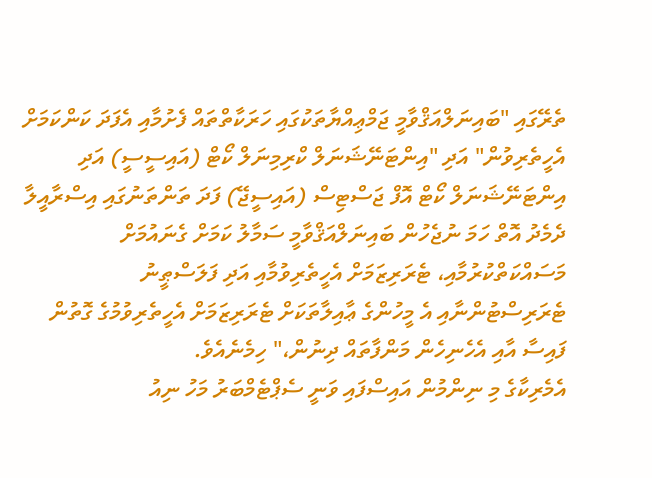ތެރޭގައި "ބައިނަލްއަޤްވާމީ ޖަމްޢިއްޔާތަކުގައި ހަރަކާތްތައް ފެށުމާއި އެފަދަ ކަންކަމަށް އެހީތެރިވުން" އަދި "އިންޓަނޭޝަނަލް ކްރިމިނަލް ކޯޓް (އައިސީސީ) އަދި އިންޓަނޭޝަނަލް ކޯޓް އޮފް ޖަސްޓިސް (އައިސީޖޭ) ފަދަ ތަންތަނުގައި އިސްރާއީލާ ދެމެދު އޮތް ހަމަ ނުޖެހުން ބައިނަލްއަޤްވާމީ ސަމާލު ކަމަށް ގެނައުމަށް މަސައްކަތްކުރުމާއި، ޓެރަރިޒަމަށް އެހީތެރިވުމާއި އަދި ފަލަސްޠީނު ޓެރަރިސްޓުންނާއި އެ މީހުންގެ ޢާއިލާތަކަށް ޓެރަރިޒަމަށް އެހީތެރިވުމުގެ ގޮތުން ފައިސާ އާއި އެހެނިހެން މަންފާތައް ދިނުން،" ހިމެނެއެވެ.
އެމެރިކާގެ މި ނިންމުން އައިސްފައި ވަނީ ސެޕްޓެމްބަރު މަހު ނިއު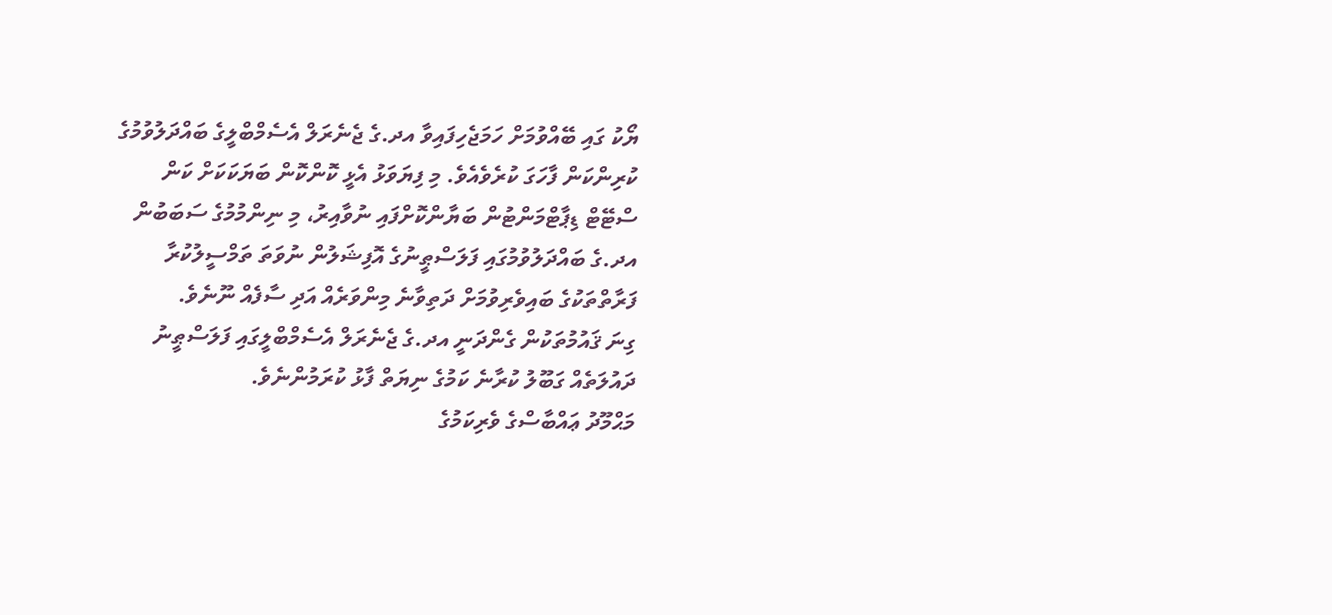ޔޯކު ގައި ބޭއްވުމަށް ހަމަޖެހިފައިވާ އދ.ގެ ޖެނެރަލް އެސެމްބްލީގެ ބައްދަލުވުމުގެ ކުރިންކަން ފާހަގަ ކުރެވެއެވެ. މި ފިޔަވަޅު އެޅީ ކޮންކޮން ބަޔަކަކަށް ކަން ސްޓޭޓް ޑިޕާޓްމަންޓުން ބަޔާންކޮށްފައި ނުވާއިރު، މި ނިންމުމުގެ ސަބަބުން އދ.ގެ ބައްދަލުވުމުގައި ފަލަސްޠީނުގެ އޮފިޝަލުން ނުވަތަ ތަމްސީލުކުރާ ފަރާތްތަކުގެ ބައިވެރިވުމަށް ދަތިވާނެ މިންވަރެއް އަދި ސާފެއް ނޫނެވެ.
ގިނަ ޤައުމުތަކުން ގެންދަނީ އދ.ގެ ޖެނެރަލް އެސެމްބްލީގައި ފަލަސްޠީނު ދައުލަތެއް ގަބޫލު ކުރާނެ ކަމުގެ ނިޔަތް ފާޅު ކުރަމުންނެވެ.
މަޙްމޫދު ޢައްބާސްގެ ވެރިކަމުގެ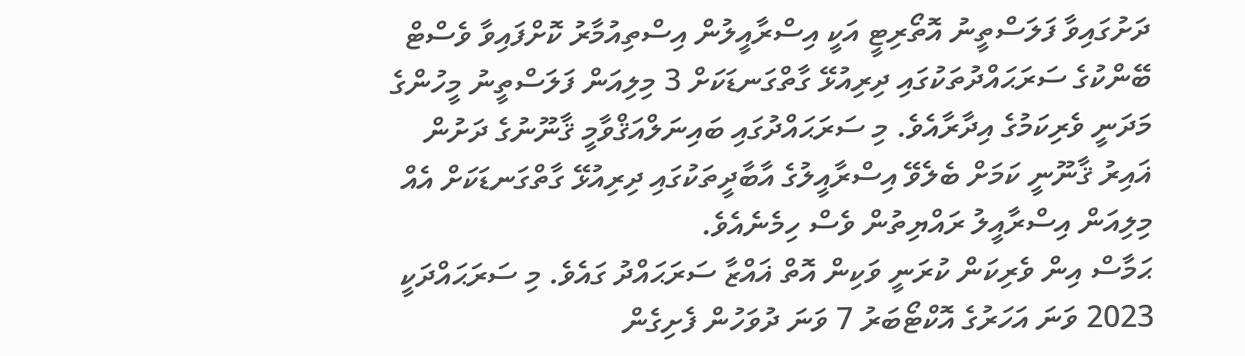ދަށުގައިވާ ފަލަސްތީނު އޮތޯރިޓީ އަކީ އިސްރާއީލުން އިސްތިއުމާރު ކޮށްފައިވާ ވެސްޓް ބޭންކުގެ ސަރަޙައްދުތަކުގައި ދިރިއުޅޭ ގާތްގަނޑަކަށް 3 މިލިއަން ފަލަސްތީނު މީހުންގެ މަދަނީ ވެރިކަމުގެ އިދާރާއެވެ. މި ސަރަޙައްދުގައި ބައިނަލްއަޤްވާމީ ޤާނޫނުގެ ދަށުން ޣައިރު ޤާނޫނީ ކަމަށް ބެލެވޭ އިސްރާއީލުގެ އާބާދީތަކުގައި ދިރިއުޅޭ ގާތްގަނޑަކަށް އެއް މިލިއަން އިސްރާއީލު ރައްޔިތުން ވެސް ހިމެނެއެވެ.
ޙަމާސް އިން ވެރިކަން ކުރަނީ ވަކިން އޮތް ޣައްޒާ ސަރަޙައްދު ގައެވެ. މި ސަރަޙައްދަކީ 2023 ވަނަ އަހަރުގެ އޮކްޓޯބަރު 7 ވަނަ ދުވަހުން ފެށިގެން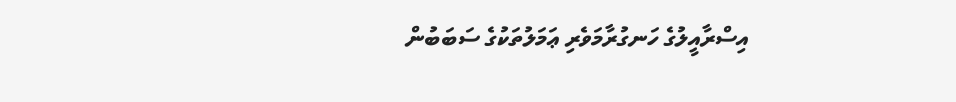އިސްރާއީލުގެ ހަނގުރާމަވެރި ޢަމަލުތަކުގެ ސަބަބުން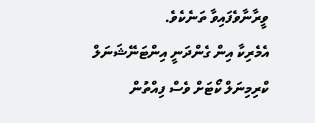ވީރާނާވެފައިވާ ތަނެކެވެ.
އެމެރިކާ އިން ގެންދަނީ އިންޓަނޭޝަނަލް ކްރިމިނަލް ކޯޓަށް ވެސް ފިއްތުން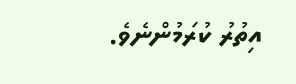އިތުރު ކުރަމުންނެވެ.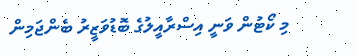މި ކޯޓުން ވަނީ އިސްރާއީލުގެ ބޮޑުވަޒީރު ބެންޖަމިން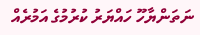ނަތަންޔާހޫ ހައްޔަރު ކުރުމުގެ އަމުރެއް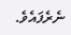ނެރެފައެވެ.